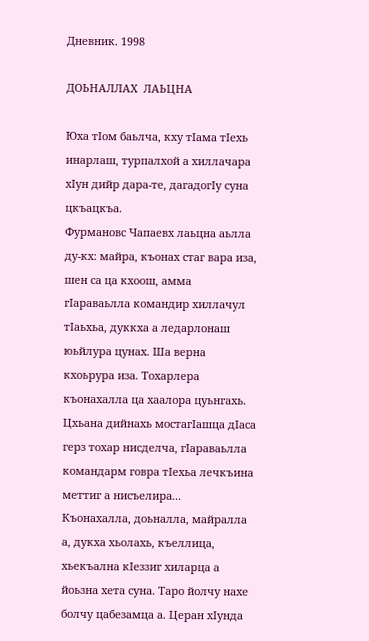Дневник. 1998

ДОЬНАЛЛАХ  ЛАЬЦНА

Юха тIом баьлча, кху тIама тIехь инарлаш, турпалхой а хиллачара хIун дийр дара-те, дагадогIу суна цкъацкъа.
Фурмановс Чапаевх лаьцна аьлла ду-кх: майра, къонах стаг вара иза, шен са ца кхоош, амма гIараваьлла командир хиллачул тIаьхьа, дуккха а ледарлонаш юьйлура цунах. Ша верна кхоьрура иза. Тохарлера къонахалла ца хаалора цуьнгахь. Цхьана дийнахь мостагIашца дIаса герз тохар нисделча, гIараваьлла командарм говра тIехьа лечкъина меттиг а нисъелира...
Къонахалла, доьналла, майралла а, дукха хьолахь, къеллица, хьекъална кIеззиг хиларца а йоьзна хета суна. Таро йолчу нахе болчу цабезамца а. Церан хIунда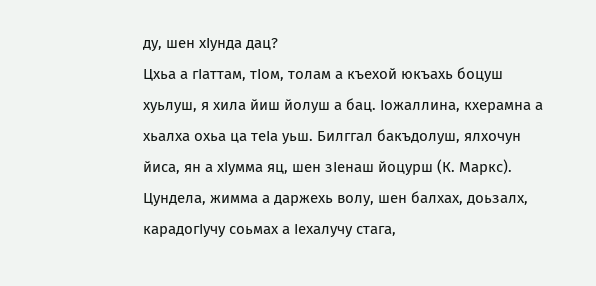ду, шен хIунда дац?
Цхьа а гIаттам, тIом, толам а къехой юкъахь боцуш хуьлуш, я хила йиш йолуш а бац. Iожаллина, кхерамна а хьалха охьа ца теIа уьш. Билггал бакъдолуш, ялхочун йиса, ян а хIумма яц, шен зIенаш йоцурш (К. Маркс).
Цундела, жимма а даржехь волу, шен балхах, доьзалх, карадогIучу соьмах а Iехалучу стага,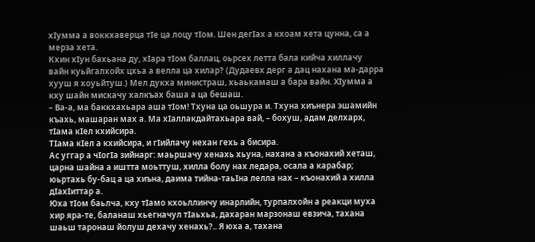хIумма а воккхаверца тIе ца лоцу тIом. Шен дегIах а кхоам хета цунна, са а мерза хета.
Кхин хIун бахьана ду, хIара тIом баллац, оьрсех летта бала кийча хиллачу вайн куьйгалхойх цхьа а велла ца хилар? (Дудаевх дерг а дац нахана ма-дарра хууш я хоуьйтуш.) Мел дукха министраш, хьаькамаш а бара вайн. ХIумма а кху шайн мискачу халкъах баша а ца бешаш.
– Ва-а, ма баккхахьара аша тIом! Тхуна ца оьшура и. Тхуна хиънера эшамийн къахь, машаран мах а. Ма хIаллакдайтахьара вай, – бохуш, адам делхарх, тIама кIел кхийсира.
ТIама кIел а кхийсира, и гIийлачу нехан гехь а бисира.
Ас уггар а чIогIа зийнарг: маьршачу хенахь хьуна, нахана а къонахий хеташ, царна шайна а иштта моьттуш, хилла болу нах ледара, осала а карабар; юьртахь бу-бац а ца хиъна, даима тийна-таьIна лелла нах – къонахий а хилла дIахIиттар а.
Юха тIом баьлча, кху тIамо кхоьллинчу инарлийн, турпалхойн а реакци муха хир яра-те, баланаш хьегначул тIаьхьа, дахаран марзонаш евзича, тахана шаьш таронаш йолуш дехачу хенахь?.. Я юха а, тахана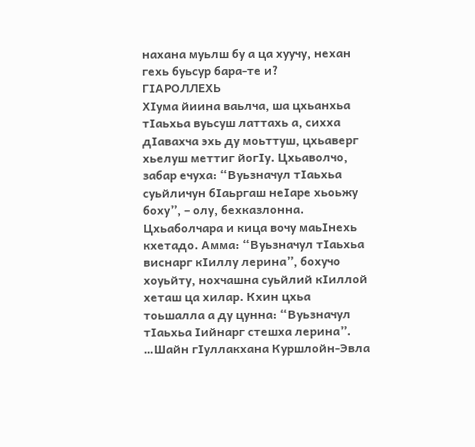нахана муьлш бу а ца хуучу, нехан гехь буьсур бара-те и?
ГIАРОЛЛЕХЬ
ХIума йиина ваьлча, ша цхьанхьа тIаьхьа вуьсуш латтахь а, сихха дIавахча эхь ду моьттуш, цхьаверг хьелуш меттиг йогIу. Цхьаволчо, забар ечуха: “Вуьзначул тIаьхьа суьйличун бIаьргаш неIаре хьоьжу боху”, – олу, бехказлонна. Цхьаболчара и кица вочу маьIнехь кхетадо. Амма: “Вуьзначул тIаьхьа виснарг кIиллу лерина”, бохучо хоуьйту, нохчашна суьйлий кIиллой хеташ ца хилар. Кхин цхьа тоьшалла а ду цунна: “Вуьзначул тIаьхьа Iийнарг стешха лерина”.
…Шайн гIуллакхана Куршлойн-Эвла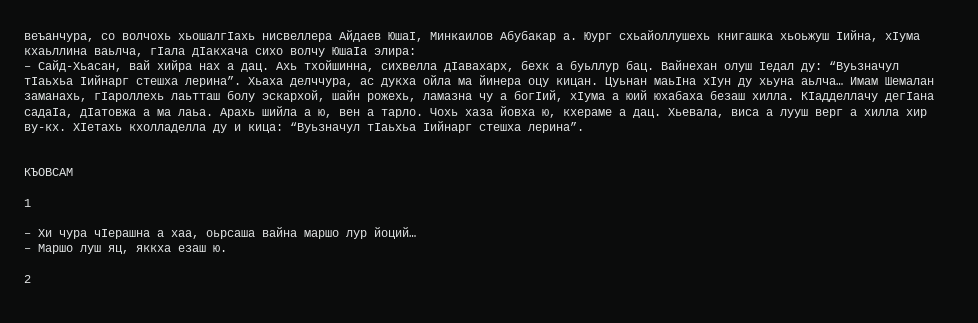веъанчура, со волчохь хьошалгIахь нисвеллера Айдаев ЮшаI, Минкаилов Абубакар а. Юург схьайоллушехь книгашка хьоьжуш Iийна, хIума кхаьллина ваьлча, гIала дIакхача сихо волчу ЮшаIа элира:
– Сайд-Хьасан, вай хийра нах а дац. Ахь тхойшинна, сихвелла дIавахарх, бехк а буьллур бац. Вайнехан олуш Iедал ду: “Вуьзначул тIаьхьа Iийнарг стешха лерина”. Хьаха делччура, ас дукха ойла ма йинера оцу кицан. Цуьнан маьIна хIун ду хьуна аьлча… Имам Шемалан заманахь, гIароллехь лаьтташ болу эскархой, шайн рожехь, ламазна чу а богIий, хIума а юий юхабаха безаш хилла. КIадделлачу дегIана садаIа, дIатовжа а ма лаьа. Арахь шийла а ю, вен а тарло. Чохь хаза йовха ю, кхераме а дац. Хьевала, виса а лууш верг а хилла хир ву-кх. ХIетахь кхолладелла ду и кица: “Вуьзначул тIаьхьа Iийнарг стешха лерина”.


КЪОВСАМ

1

– Хи чура чIерашна а хаа, оьрсаша вайна маршо лур йоций…
– Маршо луш яц, яккха езаш ю.

2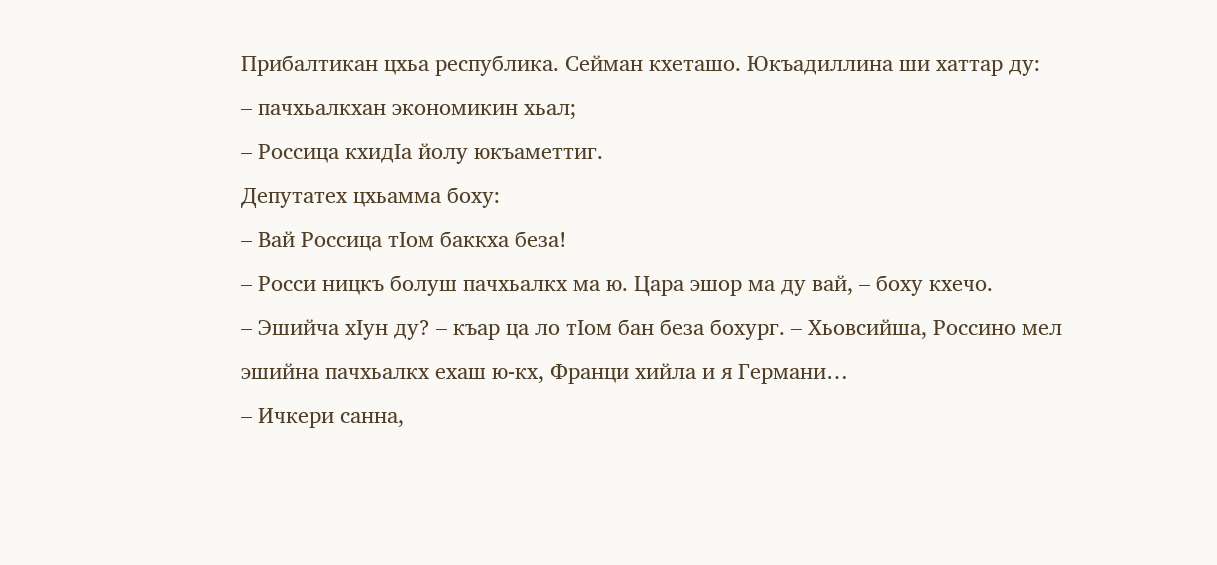Прибалтикан цхьа республика. Сейман кхеташо. Юкъадиллина ши хаттар ду:
– пачхьалкхан экономикин хьал;
– Россица кхидIа йолу юкъаметтиг.
Депутатех цхьамма боху:
– Вай Россица тIом баккха беза!
– Росси ницкъ болуш пачхьалкх ма ю. Цара эшор ма ду вай, – боху кхечо.
– Эшийча хIун ду? – къар ца ло тIом бан беза бохург. – Хьовсийша, Россино мел эшийна пачхьалкх ехаш ю-кх, Франци хийла и я Германи…
– Ичкери санна,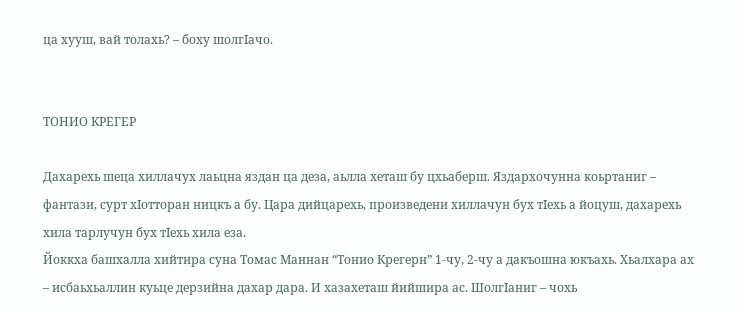ца хууш, вай толахь? – боху шолгIачо.


ТОНИО КРЕГЕР

Дахарехь шеца хиллачух лаьцна яздан ца деза, аьлла хеташ бу цхьаберш. Яздархочунна коьртаниг – фантази, сурт хIотторан ницкъ а бу. Цара дийцарехь, произведени хиллачун бух тIехь а йоцуш, дахарехь хила тарлучун бух тIехь хила еза.
Йоккха башхалла хийтира суна Томас Маннан “Тонио Крегерн” 1-чу, 2-чу а дакъошна юкъахь. Хьалхара ах – исбаьхьаллин куьце дерзийна дахар дара. И хазахеташ йийшира ас. ШолгIаниг – чохь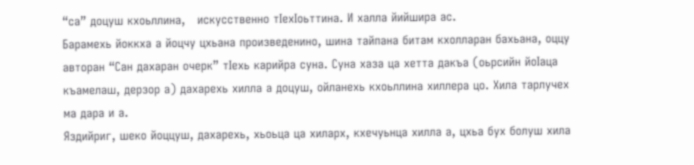“са” доцуш кхоьллина,   искусственно тIехIоьттина. И халла йийшира ас.
Барамехь йоккха а йоцчу цхьана произведенино, шина тайпана битам кхолларан бахьана, оццу авторан “Сан дахаран очерк” тIехь карийра суна. Суна хаза ца хетта дакъа (оьрсийн йоIаца къамелаш, дерзор а) дахарехь хилла а доцуш, ойланехь кхоьллина хиллера цо. Хила тарлучех ма дара и а.
Яздийриг, шеко йоццуш, дахарехь, хьоьца ца хиларх, кхечуьнца хилла а, цхьа бух болуш хила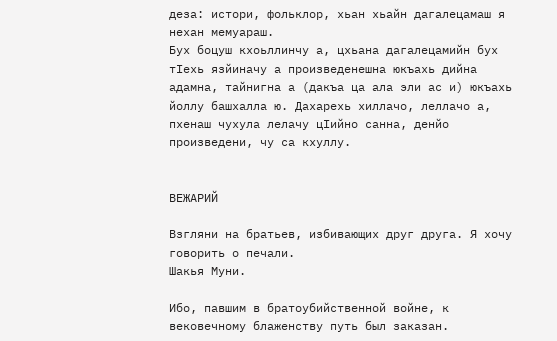деза: истори, фольклор, хьан хьайн дагалецамаш я нехан мемуараш.
Бух боцуш кхоьллинчу а, цхьана дагалецамийн бух тIехь язйиначу а произведенешна юкъахь дийна адамна, тайнигна а (дакъа ца ала эли ас и) юкъахь йоллу башхалла ю. Дахарехь хиллачо, леллачо а, пхенаш чухула лелачу цIийно санна, денйо произведени, чу са кхуллу.


ВЕЖАРИЙ

Взгляни на братьев, избивающих друг друга. Я хочу говорить о печали.
Шакья Муни.

Ибо, павшим в братоубийственной войне, к вековечному блаженству путь был заказан.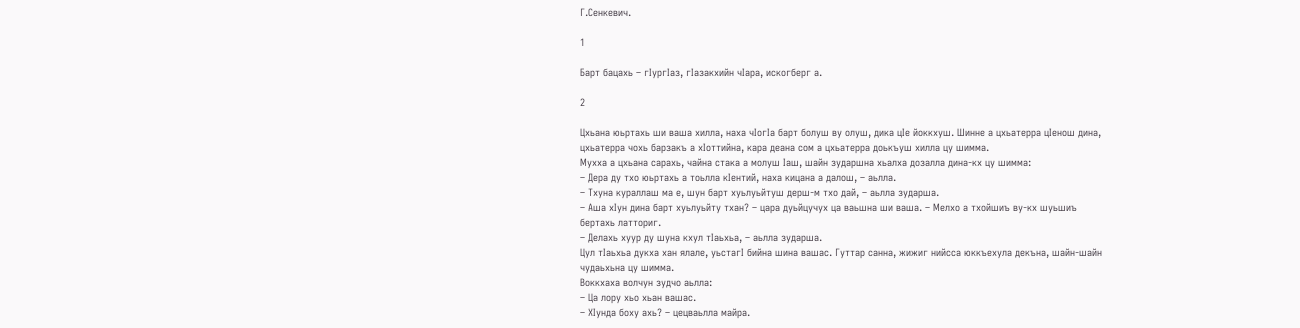Г.Сенкевич.

1

Барт бацахь – гIургIаз, гIазакхийн чIара, искогберг а.

2

Цхьана юьртахь ши ваша хилла, наха чIогIа барт болуш ву олуш, дика цIе йоккхуш. Шинне а цхьатерра цIенош дина, цхьатерра чохь барзакъ а хIоттийна, кара деана сом а цхьатерра доькъуш хилла цу шимма.
Мухха а цхьана сарахь, чайна стака а молуш Iаш, шайн зударшна хьалха дозалла дина-кх цу шимма:
– Дера ду тхо юьртахь а тоьлла кIентий, наха кицана а далош, – аьлла.
– Тхуна кураллаш ма е, шун барт хуьлуьйтуш дерш-м тхо дай, – аьлла зударша.
– Аша хIун дина барт хуьлуьйту тхан? – цара дуьйцучух ца ваьшна ши ваша. – Мелхо а тхойшиъ ву-кх шуьшиъ бертахь латториг.
– Делахь хуур ду шуна кхул тIаьхьа, – аьлла зударша.
Цул тIаьхьа дукха хан ялале, уьстагI бийна шина вашас. Гуттар санна, жижиг нийсса юккъехула декъна, шайн-шайн чудаьхьна цу шимма.
Воккхаха волчун зудчо аьлла:
– Ца лору хьо хьан вашас.
– ХIунда боху ахь? – цецваьлла майра.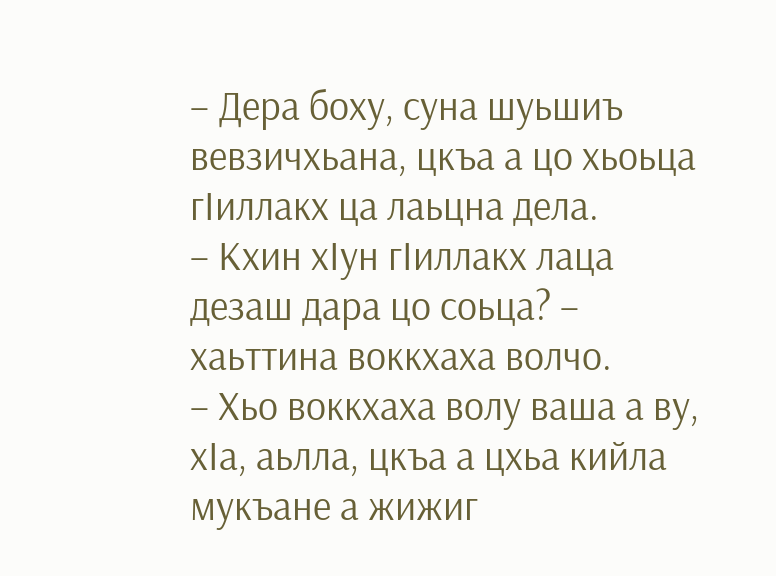– Дера боху, суна шуьшиъ вевзичхьана, цкъа а цо хьоьца гIиллакх ца лаьцна дела.
– Кхин хIун гIиллакх лаца дезаш дара цо соьца? – хаьттина воккхаха волчо.
– Хьо воккхаха волу ваша а ву, хIа, аьлла, цкъа а цхьа кийла мукъане а жижиг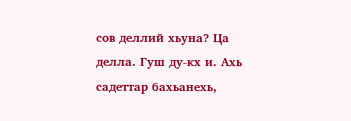сов деллий хьуна? Ца делла. Гуш ду-кх и. Ахь садеттар бахьанехь,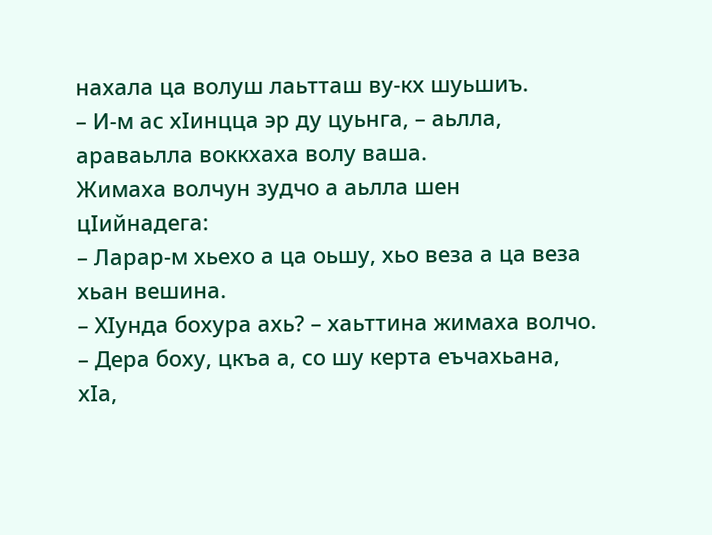нахала ца волуш лаьтташ ву-кх шуьшиъ.
– И-м ас хIинцца эр ду цуьнга, – аьлла, араваьлла воккхаха волу ваша.
Жимаха волчун зудчо а аьлла шен цIийнадега:
– Ларар-м хьехо а ца оьшу, хьо веза а ца веза хьан вешина.
– ХIунда бохура ахь? – хаьттина жимаха волчо.
– Дера боху, цкъа а, со шу керта еъчахьана, хIа,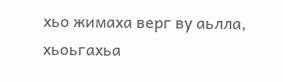хьо жимаха верг ву аьлла, хьоьгахьа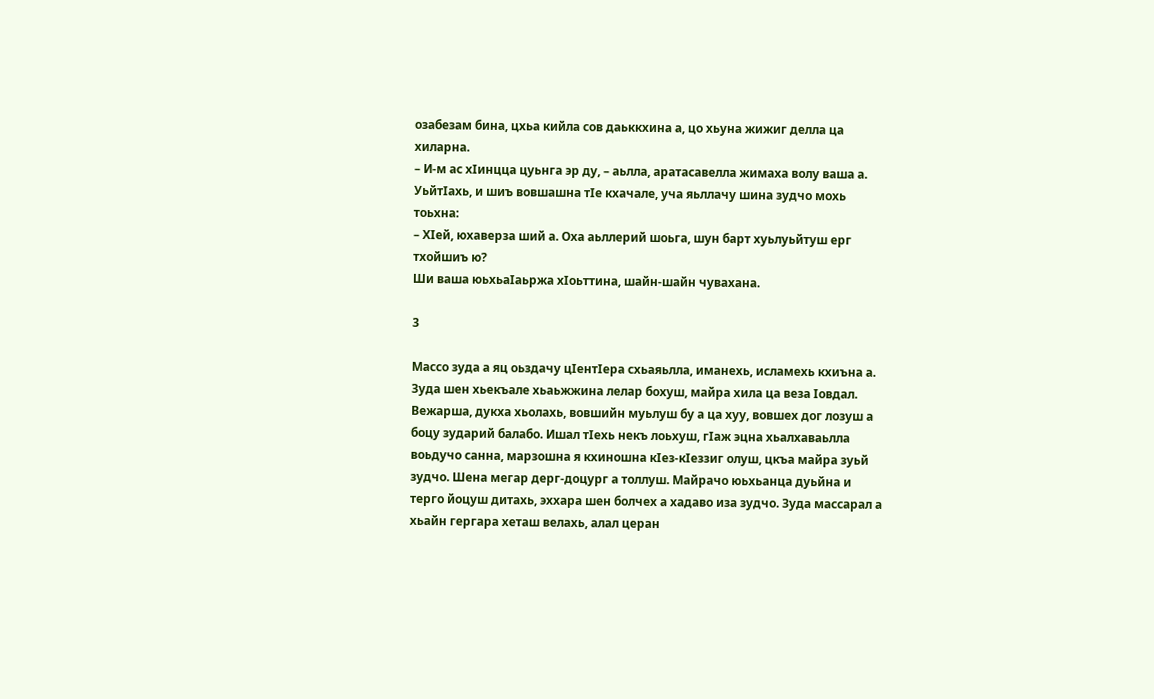озабезам бина, цхьа кийла сов даьккхина а, цо хьуна жижиг делла ца хиларна.
– И-м ас хIинцца цуьнга эр ду, – аьлла, аратасавелла жимаха волу ваша а.
УьйтIахь, и шиъ вовшашна тIе кхачале, уча яьллачу шина зудчо мохь тоьхна:
– ХIей, юхаверза ший а. Оха аьллерий шоьга, шун барт хуьлуьйтуш ерг тхойшиъ ю?
Ши ваша юьхьаIаьржа хIоьттина, шайн-шайн чувахана.

3

Массо зуда а яц оьздачу цIентIера схьаяьлла, иманехь, исламехь кхиъна а. Зуда шен хьекъале хьаьжжина лелар бохуш, майра хила ца веза Iовдал. Вежарша, дукха хьолахь, вовшийн муьлуш бу а ца хуу, вовшех дог лозуш а боцу зударий балабо. Ишал тIехь некъ лоьхуш, гIаж эцна хьалхаваьлла воьдучо санна, марзошна я кхиношна кIез-кIеззиг олуш, цкъа майра зуьй зудчо. Шена мегар дерг-доцург а толлуш. Майрачо юьхьанца дуьйна и терго йоцуш дитахь, эххара шен болчех а хадаво иза зудчо. Зуда массарал а хьайн гергара хеташ велахь, алал церан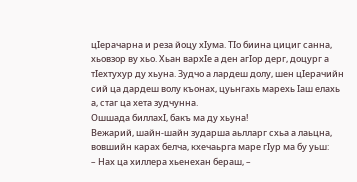цIерачарна и реза йоцу хIума. ТIо биина цициг санна, хьовзор ву хьо. Хьан вархIе а ден агIор дерг, доцург а тIехтухур ду хьуна. Зудчо а лардеш долу, шен цIерачийн сий ца дардеш волу къонах, цуьнгахь марехь Iаш елахь а, стаг ца хета зудчунна.
Ошшада биллахI, бакъ ма ду хьуна!
Вежарий, шайн-шайн зударша аьлларг схьа а лаьцна, вовшийн карах белча, кхечаьрга маре гIур ма бу уьш:
– Нах ца хиллера хьенехан бераш, –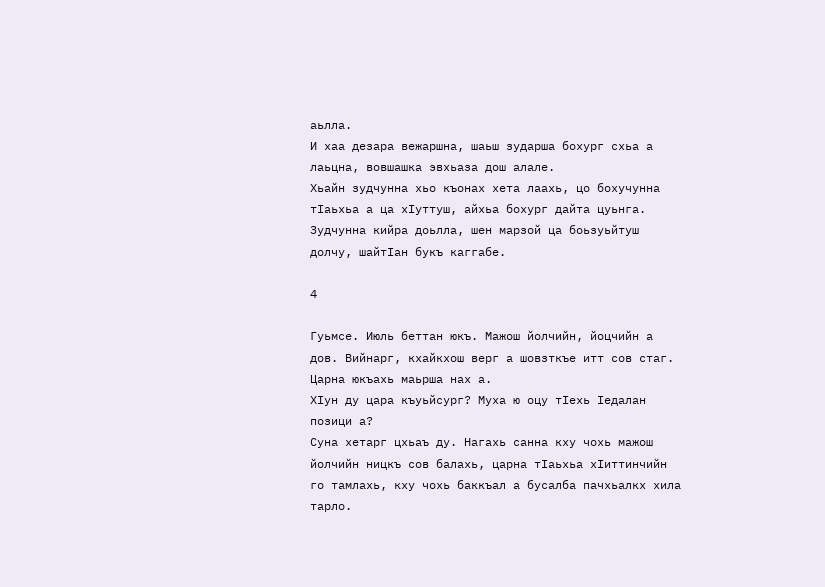аьлла.
И хаа дезара вежаршна, шаьш зударша бохург схьа а лаьцна, вовшашка эвхьаза дош алале.
Хьайн зудчунна хьо къонах хета лаахь, цо бохучунна тIаьхьа а ца хIуттуш, айхьа бохург дайта цуьнга. Зудчунна кийра доьлла, шен марзой ца боьзуьйтуш долчу, шайтIан букъ каггабе.

4

Гуьмсе. Июль беттан юкъ. Мажош йолчийн, йоцчийн а дов. Вийнарг, кхайкхош верг а шовзткъе итт сов стаг. Царна юкъахь маьрша нах а.
ХIун ду цара къуьйсург? Муха ю оцу тIехь Iедалан позици а?
Суна хетарг цхьаъ ду. Нагахь санна кху чохь мажош йолчийн ницкъ сов балахь, царна тIаьхьа хIиттинчийн го тамлахь, кху чохь баккъал а бусалба пачхьалкх хила тарло.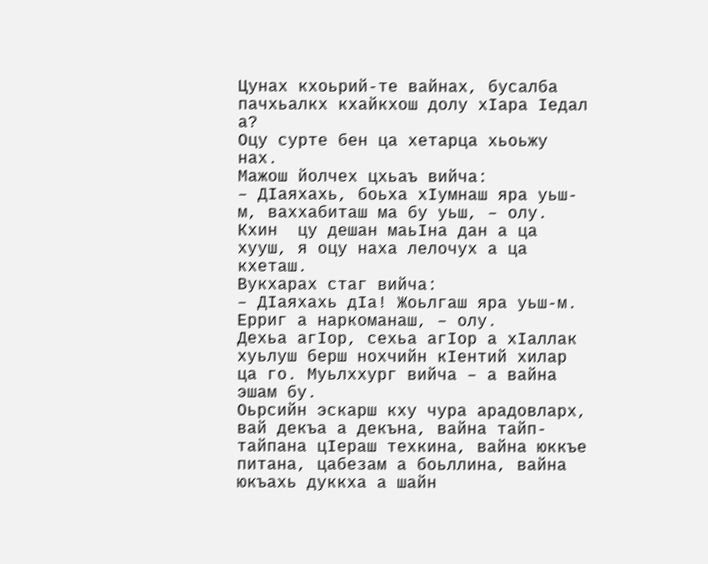Цунах кхоьрий-те вайнах, бусалба пачхьалкх кхайкхош долу хIара Iедал а?
Оцу сурте бен ца хетарца хьоьжу нах.
Мажош йолчех цхьаъ вийча:
– ДIаяхахь, боьха хIумнаш яра уьш-м, ваххабиташ ма бу уьш, – олу. Кхин  цу дешан маьIна дан а ца хууш, я оцу наха лелочух а ца кхеташ.
Вукхарах стаг вийча:
– ДIаяхахь дIа! Жоьлгаш яра уьш-м. Ерриг а наркоманаш, – олу.
Дехьа агIор, сехьа агIор а хIаллак хуьлуш берш нохчийн кIентий хилар ца го. Муьлххург вийча – а вайна эшам бу.
Оьрсийн эскарш кху чура арадовларх, вай декъа а декъна, вайна тайп-тайпана цIераш техкина, вайна юккъе питана, цабезам а боьллина, вайна юкъахь дуккха а шайн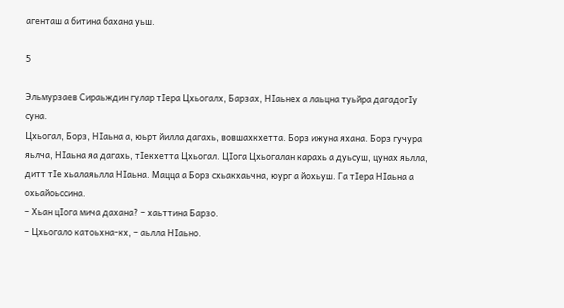агенташ а битина бахана уьш.

5

Эльмурзаев Сираьждин гулар тIера Цхьогалх, Барзах, НIаьнех а лаьцна туьйра дагадогIу суна.
Цхьогал, Борз, НIаьна а, юьрт йилла дагахь, вовшахкхетта. Борз ижуна яхана. Борз гучура яьлча, НIаьна яа дагахь, тIекхетта Цхьогал. ЦIога Цхьогалан карахь а дуьсуш, цунах яьлла, дитт тIе хьалаяьлла НIаьна. Мацца а Борз схьакхаьчна, юург а йохьуш. Га тIера НIаьна а охьайоьссина.
– Хьан цIога мича дахана? – хаьттина Барзо.
– Цхьогало катоьхна-кх, – аьлла НIаьно.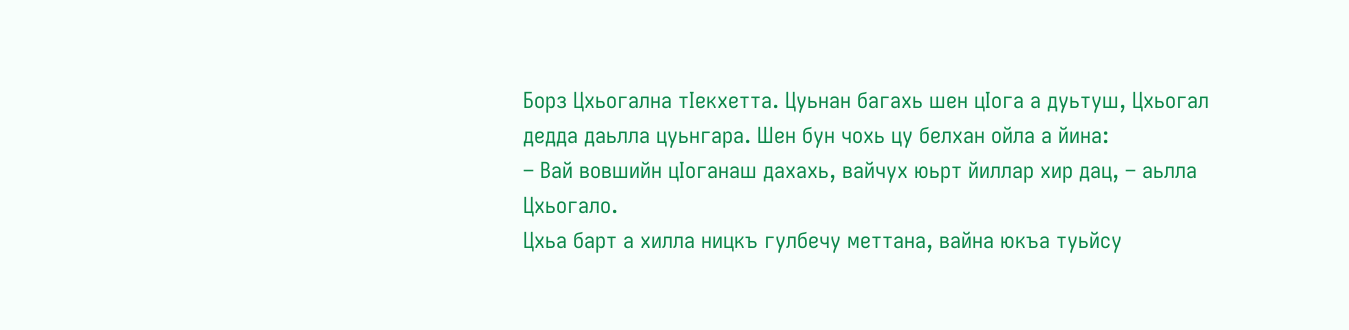Борз Цхьогална тIекхетта. Цуьнан багахь шен цIога а дуьтуш, Цхьогал дедда даьлла цуьнгара. Шен бун чохь цу белхан ойла а йина:
– Вай вовшийн цIоганаш дахахь, вайчух юьрт йиллар хир дац, – аьлла Цхьогало.
Цхьа барт а хилла ницкъ гулбечу меттана, вайна юкъа туьйсу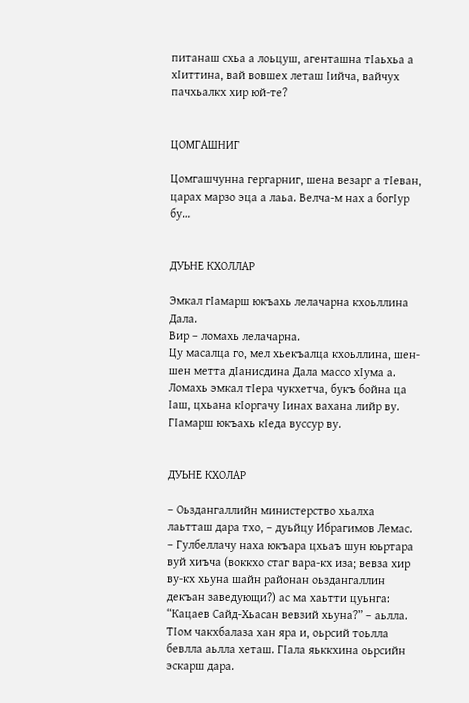питанаш схьа а лоьцуш, агенташна тIаьхьа а хIиттина, вай вовшех леташ Iийча, вайчух пачхьалкх хир юй-те?


ЦОМГАШНИГ

Цомгашчунна гергарниг, шена везарг а тIеван, царах марзо эца а лаьа. Велча-м нах а богIур бу…


ДУЬНЕ КХОЛЛАР

Эмкал гIамарш юкъахь лелачарна кхоьллина Дала.
Вир – ломахь лелачарна.
Цу масалца го, мел хьекъалца кхоьллина, шен-шен метта дIанисдина Дала массо хIума а.
Ломахь эмкал тIера чукхетча, букъ бойна ца Iаш, цхьана кIоргачу Iинах вахана лийр ву. ГIамарш юкъахь кIеда вуссур ву.


ДУЬНЕ КХОЛАР

– Оьздангаллийн министерство хьалха лаьтташ дара тхо, – дуьйцу Ибрагимов Лемас. – Гулбеллачу наха юкъара цхьаъ шун юьртара вуй хиъча (воккхо стаг вара-кх иза; вевза хир ву-кх хьуна шайн районан оьздангаллин декъан заведующи?) ас ма хаьтти цуьнга: “Кацаев Сайд-Хьасан вевзий хьуна?” – аьлла. ТIом чакхбалаза хан яра и, оьрсий тоьлла бевлла аьлла хеташ. ГIала яьккхина оьрсийн эскарш дара.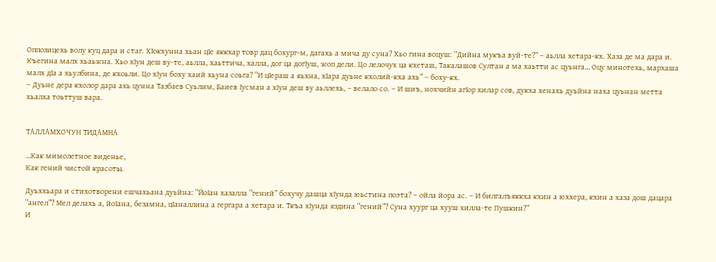Оппозицехь волу куц дара и стаг. ХIокхунна хьан цIе яккхар товр дац бохург-м, дагахь а мича ду суна? Хьо гина воцуш: “Дийна мукъа вуй-те?” – аьлла хетара-кх. Хаза де ма дара и. Къегина малх хьаьжна. Хьо хIун деш ву-те, аьлла, хаьттича, халла, дог ца догIуш, жоп дели. Цо лелочух ца кхеташ, Такалашов Султан а ма хаьтти ас цуьнга… Оцу минотехь, мархаша малх дIа а хьулбина, де кхоьли. Цо хIун боху хаий хьуна соьга? “И цIераш а яьхна, хIара дуьне кхолий-кха ахь” – боху-кх.
– Дуьне дера кхолор дара ахь цунна Тазбаев Суьлим, Баиев Iусман а хIун деш ву аьллехь, – велало со. – И шиъ, нохчийн агIор хилар сов, дукха хенахь дуьйна наха цуьнан метта хьалха тоьттуш вара.


ТАЛЛАМХОЧУН ТИДАМНА

…Как мимолетное виденье,
Как гений чистой красоты.

Дуьххьара и стихотворени ешчахьана дуьйна: “ЙоIан хазалла “гений” бохучу дашца хIунда юьстина поэта? – ойла йора ас. – И билгалъяккха кхин а юххера, кхин а хаза дош дацара “ангел”? Мел делахь а, йоIана, безамна, цIаналлина а гергара а хетара и. Ткъа хIунда яздина “гений”? Суна хуург ца хууш хилла-те Пушкин?”
И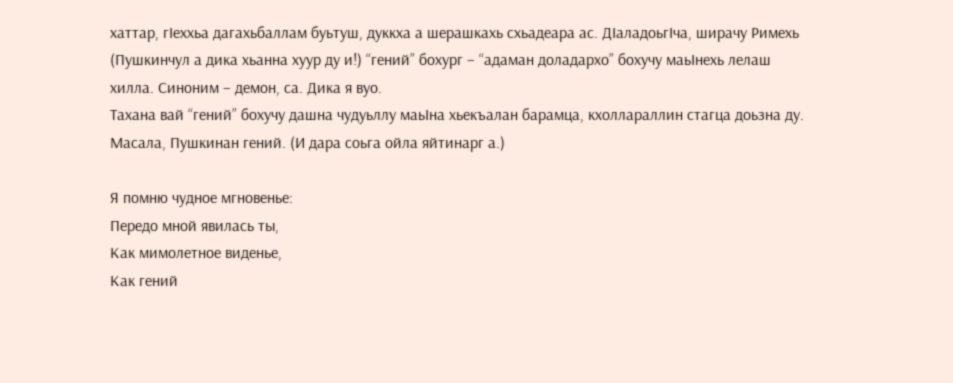хаттар, гIеххьа дагахьбаллам буьтуш, дуккха а шерашкахь схьадеара ас. ДIаладоьгIча, ширачу Римехь (Пушкинчул а дика хьанна хуур ду и!) “гений” бохург – “адаман доладархо” бохучу маьIнехь лелаш хилла. Синоним – демон, са. Дика я вуо.
Тахана вай “гений” бохучу дашна чудуьллу маьIна хьекъалан барамца, кхоллараллин стагца доьзна ду. Масала, Пушкинан гений. (И дара соьга ойла яйтинарг а.)

Я помню чудное мгновенье:
Передо мной явилась ты,
Как мимолетное виденье,
Как гений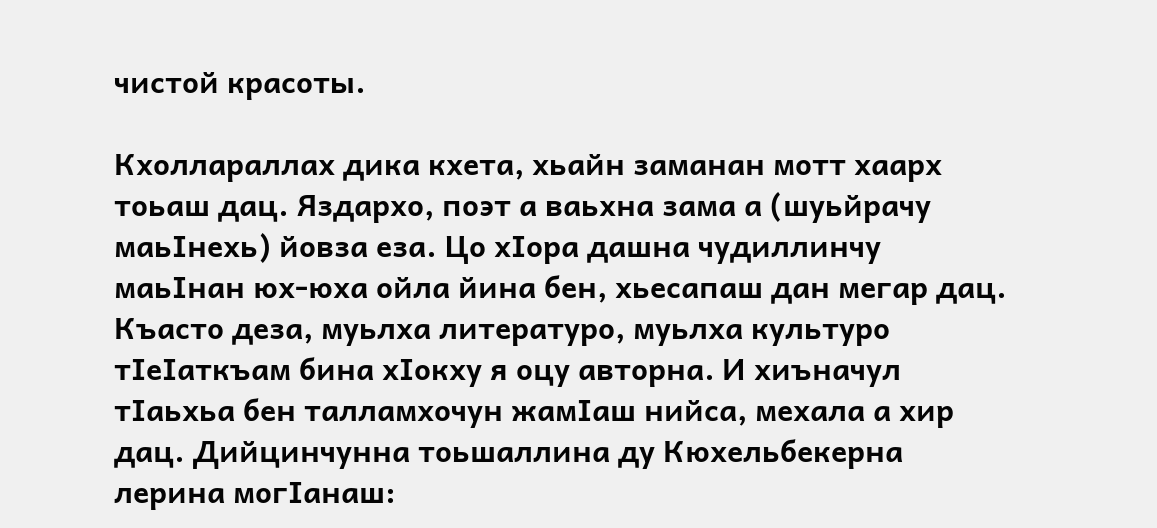чистой красоты.

Кхоллараллах дика кхета, хьайн заманан мотт хаарх тоьаш дац. Яздархо, поэт а ваьхна зама а (шуьйрачу маьIнехь) йовза еза. Цо хIора дашна чудиллинчу маьIнан юх-юха ойла йина бен, хьесапаш дан мегар дац. Къасто деза, муьлха литературо, муьлха культуро тIеIаткъам бина хIокху я оцу авторна. И хиъначул тIаьхьа бен талламхочун жамIаш нийса, мехала а хир дац. Дийцинчунна тоьшаллина ду Кюхельбекерна лерина могIанаш: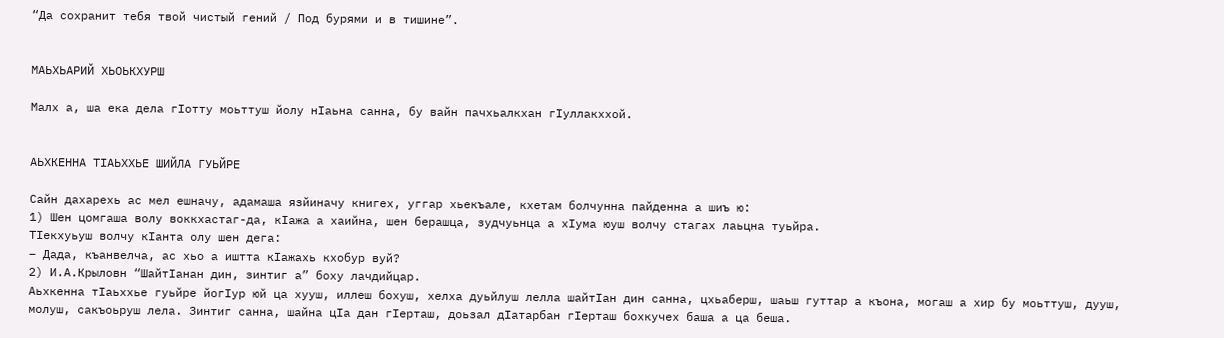“Да сохранит тебя твой чистый гений / Под бурями и в тишине”.


МАЬХЬАРИЙ ХЬОЬКХУРШ

Малх а, ша ека дела гIотту моьттуш йолу нIаьна санна, бу вайн пачхьалкхан гIуллакххой.


АЬХКЕННА ТIАЬХХЬЕ ШИЙЛА ГУЬЙРЕ

Сайн дахарехь ас мел ешначу, адамаша язйиначу книгех, уггар хьекъале, кхетам болчунна пайденна а шиъ ю:
1) Шен цомгаша волу воккхастаг-да, кIажа а хаийна, шен берашца, зудчуьнца а хIума юуш волчу стагах лаьцна туьйра.
ТIекхуьуш волчу кIанта олу шен дега:
– Дада, къанвелча, ас хьо а иштта кIажахь кхобур вуй?
2) И.А.Крыловн “ШайтIанан дин, зинтиг а” боху лачдийцар.
Аьхкенна тIаьххье гуьйре йогIур юй ца хууш, иллеш бохуш, хелха дуьйлуш лелла шайтIан дин санна, цхьаберш, шаьш гуттар а къона, могаш а хир бу моьттуш, дууш, молуш, сакъоьруш лела. Зинтиг санна, шайна цIа дан гIерташ, доьзал дIатарбан гIерташ бохкучех баша а ца беша.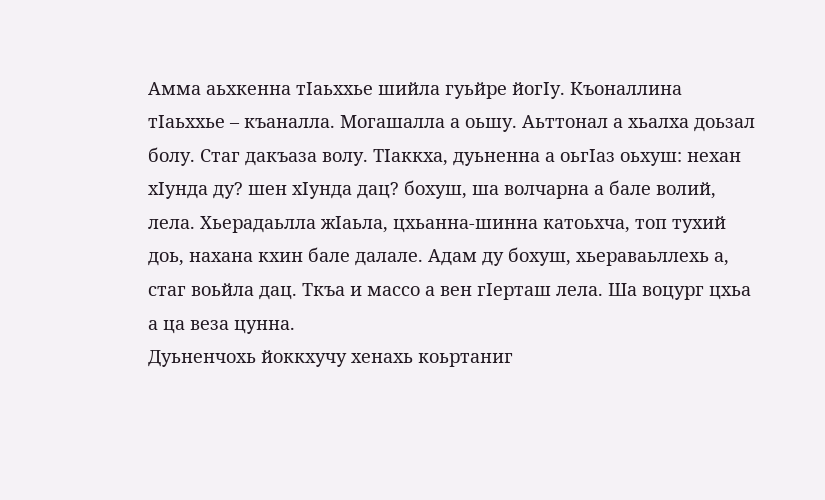Амма аьхкенна тIаьххье шийла гуьйре йогIу. Къоналлина тIаьххье – къаналла. Могашалла а оьшу. Аьттонал а хьалха доьзал болу. Стаг дакъаза волу. ТIаккха, дуьненна а оьгIаз оьхуш: нехан хIунда ду? шен хIунда дац? бохуш, ша волчарна а бале волий, лела. Хьерадаьлла жIаьла, цхьанна-шинна катоьхча, топ тухий доь, нахана кхин бале далале. Адам ду бохуш, хьераваьллехь а, стаг воьйла дац. Ткъа и массо а вен гIерташ лела. Ша воцург цхьа а ца веза цунна.
Дуьненчохь йоккхучу хенахь коьртаниг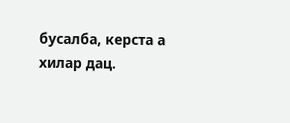бусалба, керста а хилар дац.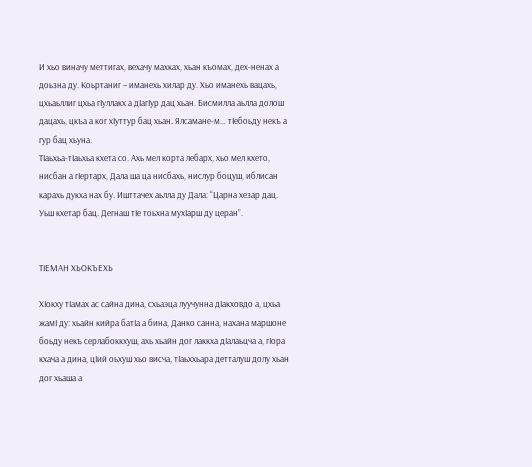И хьо виначу меттигах, вехачу махках, хьан къомах, дех-ненах а доьзна ду. Коьртаниг – иманехь хилар ду. Хьо иманехь вацахь, цхьаьллиг цхьа гIуллакх а дIагIур дац хьан. Бисмилла аьлла долош дацахь, цкъа а ког хIуттур бац хьан. Ялсамане-м… тIебоьду некъ а гур бац хьуна.
ТIаьхьа-тIаьхьа кхета со. Ахь мел корта лебарх, хьо мел кхето, нисбан а гIертарх, Дала ша ца нисбахь, нислур боцуш, иблисан карахь дукха нах бу. Ишттачех аьлла ду Дала: “Царна хезар дац. Уьш кхетар бац. Дегнаш тIе тоьхна мухIарш ду церан”.


ТIЕМАН ХЬОКЪЕХЬ

ХIокху тIамах ас сайна дина, схьаэца луучунна дIакховдо а, цхьа жамI ду: хьайн кийра батIа а бина, Данко санна, нахана маршоне боьду некъ серлабоккхуш, ахь хьайн дог лаккха дIалаьцча а, гIора кхача а дина, цIий оьхуш хьо висча, тIаьххьара детталуш долу хьан дог хьаша а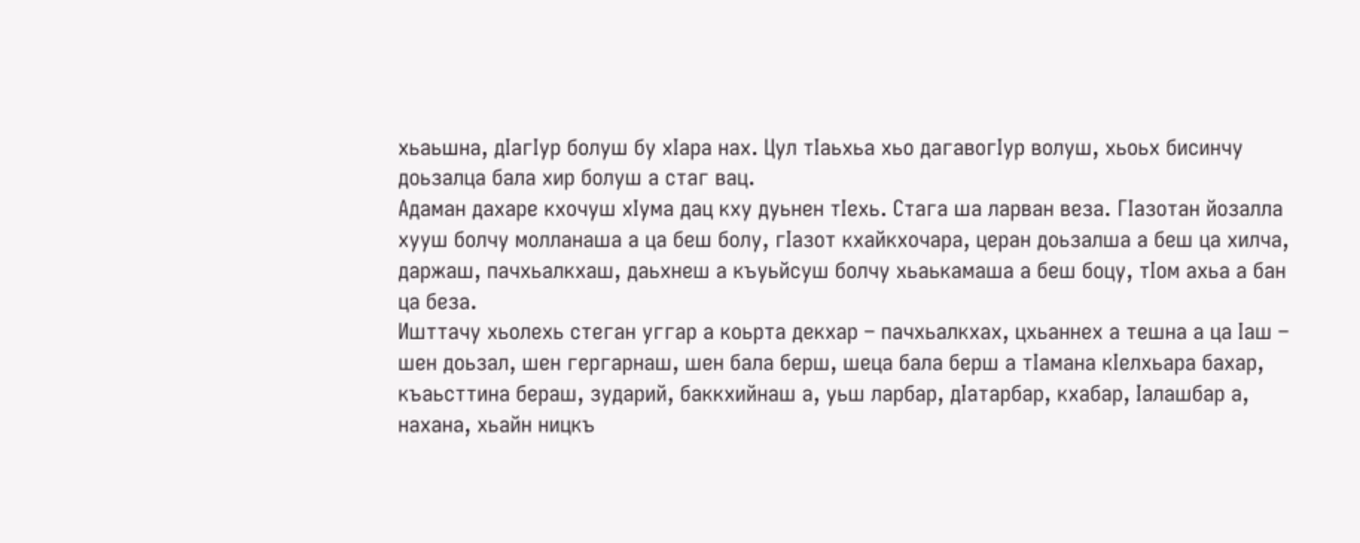хьаьшна, дIагIур болуш бу хIара нах. Цул тIаьхьа хьо дагавогIур волуш, хьоьх бисинчу доьзалца бала хир болуш а стаг вац.
Адаман дахаре кхочуш хIума дац кху дуьнен тIехь. Стага ша ларван веза. ГIазотан йозалла хууш болчу молланаша а ца беш болу, гIазот кхайкхочара, церан доьзалша а беш ца хилча, даржаш, пачхьалкхаш, даьхнеш а къуьйсуш болчу хьаькамаша а беш боцу, тIом ахьа а бан ца беза.
Ишттачу хьолехь стеган уггар а коьрта декхар – пачхьалкхах, цхьаннех а тешна а ца Iаш – шен доьзал, шен гергарнаш, шен бала берш, шеца бала берш а тIамана кIелхьара бахар, къаьсттина бераш, зударий, баккхийнаш а, уьш ларбар, дIатарбар, кхабар, Iалашбар а, нахана, хьайн ницкъ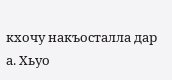кхочу накъосталла дар а. Хьуо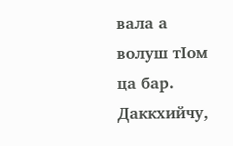вала а волуш тIом ца бар. Даккхийчу,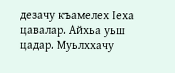дезачу къамелех Iеха цавалар. Айхьа уьш цадар. Муьлххачу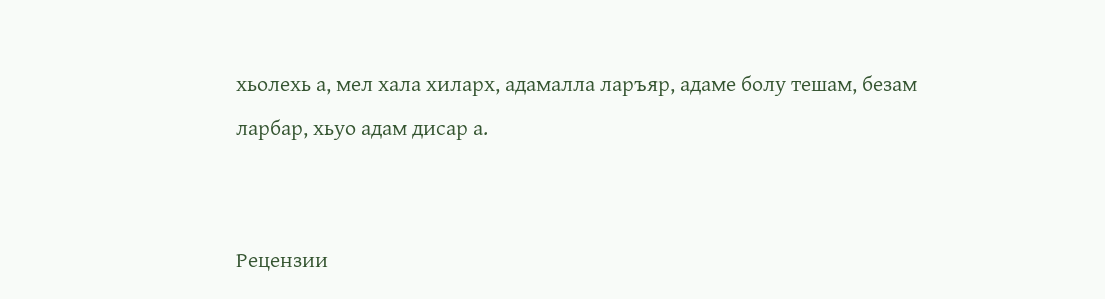хьолехь а, мел хала хиларх, адамалла ларъяр, адаме болу тешам, безам ларбар, хьуо адам дисар а.


Рецензии